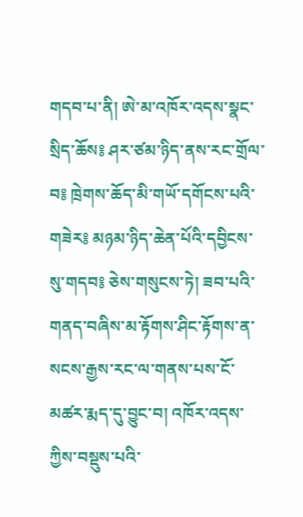གདབ་པ་ནི། ཨེ་མ་འཁོར་འདས་སྣང་སྲིད་ཆོས༔ ཤར་ཙམ་ཉིད་ནས་རང་གྲོལ་བ༔ ཁྲེགས་ཆོད་མི་གཡོ་དགོངས་པའི་གཟེར༔ མཉམ་ཉིད་ཆེན་པོའི་དབྱིངས་སུ་གདབ༔ ཅེས་གསུངས་ཏེ། ཟབ་པའི་གནད་བཞིས་མ་རྟོགས་ཤིང་རྟོགས་ན་སངས་རྒྱས་རང་ལ་གནས་པས་ངོ་མཚར་རྨད་དུ་བྱུང་བ། འཁོར་འདས་ཀྱིས་བསྡུས་པའི་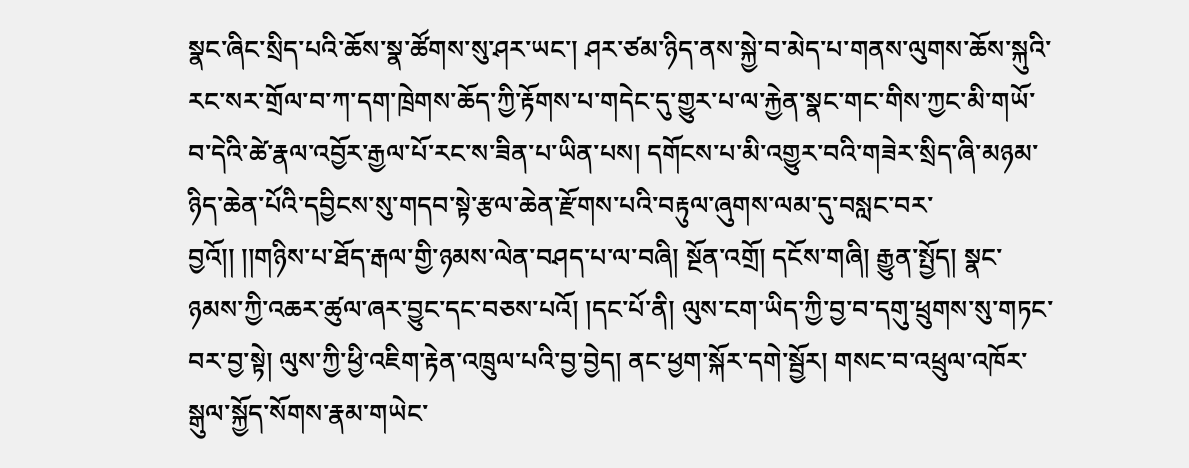སྣང་ཞིང་སྲིད་པའི་ཆོས་སྣ་ཚོགས་སུ་ཤར་ཡང་། ཤར་ཙམ་ཉིད་ནས་སྐྱེ་བ་མེད་པ་གནས་ལུགས་ཆོས་སྐུའི་རང་སར་གྲོལ་བ་ཀ་དག་ཁྲེགས་ཆོད་ཀྱི་རྟོགས་པ་གདེང་དུ་གྱུར་པ་ལ་རྐྱེན་སྣང་གང་གིས་ཀྱང་མི་གཡོ་བ་དེའི་ཚེ་རྣལ་འབྱོར་རྒྱལ་པོ་རང་ས་ཟིན་པ་ཡིན་པས། དགོངས་པ་མི་འགྱུར་བའི་གཟེར་སྲིད་ཞི་མཉམ་ཉིད་ཆེན་པོའི་དབྱིངས་སུ་གདབ་སྟེ་རྩལ་ཆེན་རྫོགས་པའི་བརྟུལ་ཞུགས་ལམ་དུ་བསླང་བར་བྱའོ།། །།གཉིས་པ་ཐོད་རྒལ་གྱི་ཉམས་ལེན་བཤད་པ་ལ་བཞི། སྔོན་འགྲོ། དངོས་གཞི། རྒྱུན་སྤྱོད། སྣང་ཉམས་ཀྱི་འཆར་ཚུལ་ཞར་བྱུང་དང་བཅས་པའོ། །དང་པོ་ནི། ལུས་ངག་ཡིད་ཀྱི་བྱ་བ་དགུ་ཕྲུགས་སུ་གཏང་བར་བྱ་སྟེ། ལུས་ཀྱི་ཕྱི་འཇིག་རྟེན་འཁྲུལ་པའི་བྱ་བྱེད། ནང་ཕྱག་སྐོར་དགེ་སྦྱོར། གསང་བ་འཕྲུལ་འཁོར་སྒུལ་སྐྱོད་སོགས་རྣམ་གཡེང་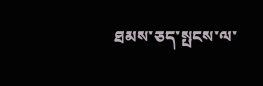ཐམས་ཅད་སྤངས་ལ་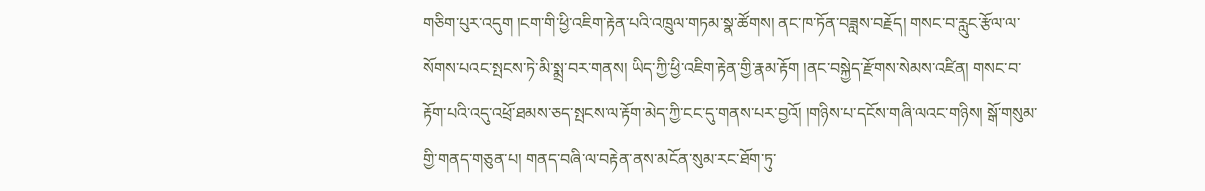གཅིག་པུར་འདུག །ངག་གི་ཕྱི་འཇིག་རྟེན་པའི་འཁྲུལ་གཏམ་སྣ་ཚོགས། ནང་ཁ་ཏོན་བཟླས་བརྗོད། གསང་བ་རླུང་རྩོལ་ལ་སོགས་པའང་སྤངས་ཏེ་མི་སྨྲ་བར་གནས། ཡིད་ཀྱི་ཕྱི་འཇིག་རྟེན་གྱི་རྣམ་རྟོག །ནང་བསྐྱེད་རྫོགས་སེམས་འཛིན། གསང་བ་རྟོག་པའི་འདུ་འཕྲོ་ཐམས་ཅད་སྤངས་ལ་རྟོག་མེད་ཀྱི་ངང་དུ་གནས་པར་བྱའོ། །གཉིས་པ་དངོས་གཞི་ལའང་གཉིས། སྒོ་གསུམ་གྱི་གནད་གཅུན་པ། གནད་བཞི་ལ་བརྟེན་ནས་མངོན་སུམ་རང་ཐོག་ཏུ་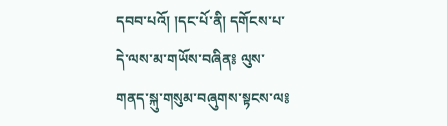དབབ་པའོ། །དང་པོ་ནི། དགོངས་པ་དེ་ལས་མ་གཡོས་བཞིན༔ ལུས་གནད་སྐུ་གསུམ་བཞུགས་སྟངས་ལ༔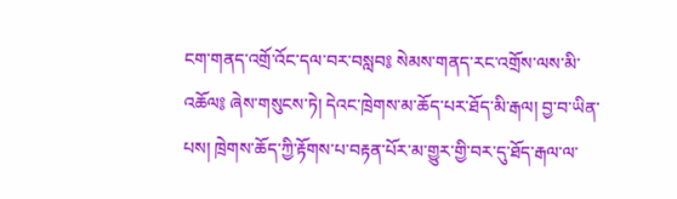ངག་གནད་འགྲོ་འོང་དལ་བར་བསླབ༔ སེམས་གནད་རང་འགྲོས་ལས་མི་འཆོལ༔ ཞེས་གསུངས་ཏེ། དེའང་ཁྲེགས་མ་ཆོད་པར་ཐོད་མི་རྒལ། བྱ་བ་ཡིན་པས། ཁྲེགས་ཆོད་ཀྱི་རྟོགས་པ་བརྟན་པོར་མ་གྱུར་གྱི་བར་དུ་ཐོད་རྒལ་ལ་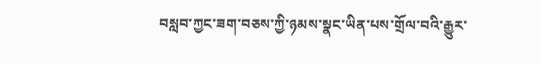བསླབ་ཀྱང་ཟག་བཅས་ཀྱི་ཉམས་སྣང་ཡིན་པས་གྲོལ་བའི་རྒྱུར་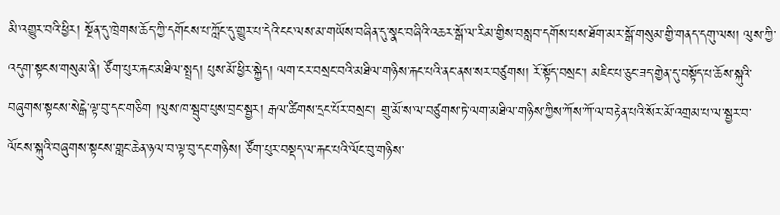མི་འགྱུར་བའི་ཕྱིར། སྔོན་དུ་ཁྲེགས་ཆོད་ཀྱི་དགོངས་པ་ཀློང་དུ་གྱུར་པ་དེའི་ངང་ལས་མ་གཡོས་བཞིན་དུ་སྣང་བཞིའི་འཆར་སྒོ་ལ་རིམ་གྱིས་བསླབ་དགོས་པས་ཐོག་མར་སྒོ་གསུམ་གྱི་གནད་དགུ་ལས། ལུས་ཀྱི་འདུག་སྟངས་གསུམ་ནི། ཙོག་པུར་རྐང་མཐིལ་སྤྲད། པུས་མོ་ཕྱིར་སྐྱེད། ལག་ངར་བསྲང་བའི་མཐིལ་གཉིས་རྐང་པའི་ནང་ནས་སར་བཙུགས། རོ་སྟོད་བསྲང་། མཇིང་པ་ཅུང་ཟད་གྱེན་དུ་བསྟོད་པ་ཆོས་སྐུའི་བཞུགས་སྟངས་སེངྒེ་ལྟ་བུ་དང་གཅིག །ལུས་ཁ་སྦུབ་པུས་བྲང་སྦྱར། རྒལ་ཚིགས་དྲང་པོར་བསྲང་། གྲུ་མོ་ས་ལ་བཙུགས་ཏེ་ལག་མཐིལ་གཉིས་ཀྱིས་ཀོས་ཀོ་ལ་བརྟེན་པའི་སོར་མོ་འགྲམ་པ་ལ་སྦྱར་བ་ལོངས་སྐུའི་བཞུགས་སྟངས་གླང་ཆེན་ཉལ་བ་ལྟ་བུ་དང་གཉིས། ཙོག་པུར་བསྡད་ལ་རྐང་པའི་ལོང་བུ་གཉིས་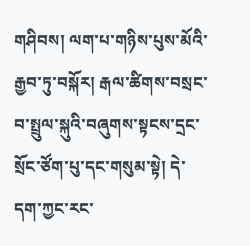གཤིབས། ལག་པ་གཉིས་པུས་མོའི་རྒྱབ་ཏུ་བསྐོར། རྒལ་ཚིགས་བསྲང་བ་སྤྲུལ་སྐུའི་བཞུགས་སྟངས་དྲང་སྲོང་ཙོག་པུ་དང་གསུམ་སྟེ། དེ་དག་ཀྱང་རང་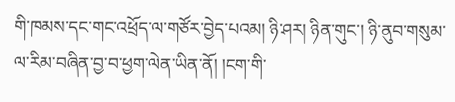གི་ཁམས་དང་གང་འཕྲོད་ལ་གཙོར་བྱེད་པའམ། ཉི་ཤར། ཉིན་གུང་། ཉི་ནུབ་གསུམ་ལ་རིམ་བཞིན་བྱ་བ་ཕྱག་ལེན་ཡིན་ནོ། །ངག་གི་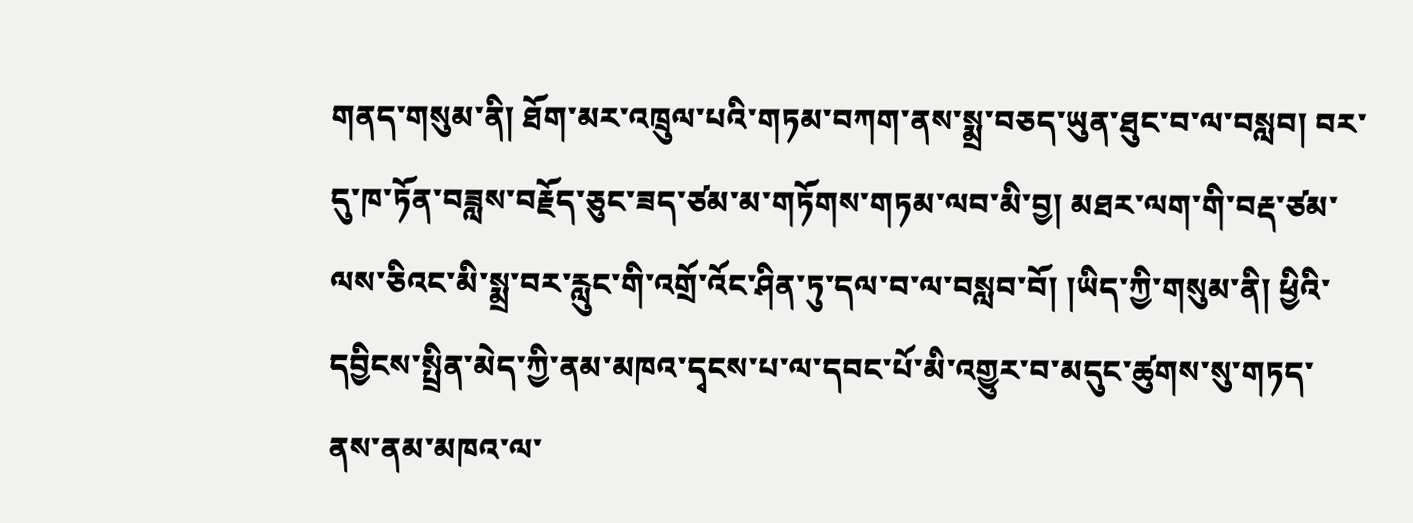གནད་གསུམ་ནི། ཐོག་མར་འཁྲུལ་པའི་གཏམ་བཀག་ནས་སྨྲ་བཅད་ཡུན་ཐུང་བ་ལ་བསླབ། བར་དུ་ཁ་ཏོན་བཟླས་བརྗོད་ཅུང་ཟད་ཙམ་མ་གཏོགས་གཏམ་ལབ་མི་བྱ། མཐར་ལག་གི་བརྡ་ཙམ་ལས་ཅིའང་མི་སྨྲ་བར་རླུང་གི་འགྲོ་འོང་ཤིན་ཏུ་དལ་བ་ལ་བསླབ་བོ། །ཡིད་ཀྱི་གསུམ་ནི། ཕྱིའི་དབྱིངས་སྤྲིན་མེད་ཀྱི་ནམ་མཁའ་དྭངས་པ་ལ་དབང་པོ་མི་འགྱུར་བ་མདུང་ཚུགས་སུ་གཏད་ནས་ནམ་མཁའ་ལ་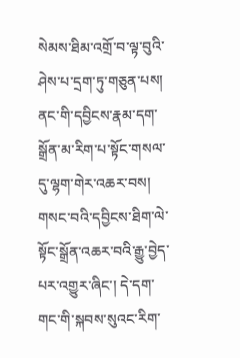སེམས་ཐིམ་འགྲོ་བ་ལྟ་བུའི་ཤེས་པ་དྲག་ཏུ་གཅུན་པས། ནང་གི་དབྱིངས་རྣམ་དག་སྒྲོན་མ་རིག་པ་སྟོང་གསལ་དུ་ལྷག་གེར་འཆར་བས། གསང་བའི་དབྱིངས་ཐིག་ལེ་སྟོང་སྒྲོན་འཆར་བའི་རྒྱུ་བྱེད་པར་འགྱུར་ཞིང་། དེ་དག་གང་གི་སྐབས་སུའང་རིག་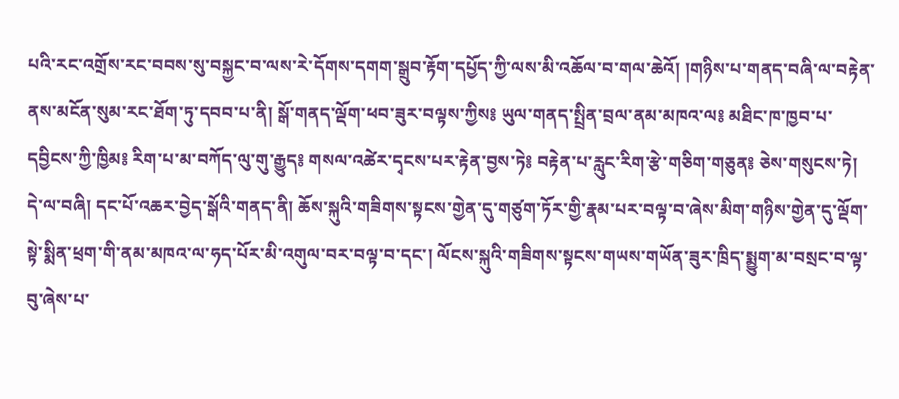པའི་རང་འགྲོས་རང་བབས་སུ་བསྐྱང་བ་ལས་རེ་དོགས་དགག་སྒྲུབ་རྟོག་དཔྱོད་ཀྱི་ལས་མི་འཆོལ་བ་གལ་ཆེའོ། །གཉིས་པ་གནད་བཞི་ལ་བརྟེན་ནས་མངོན་སུམ་རང་ཐོག་ཏུ་དབབ་པ་ནི། སྒོ་གནད་ལྡོག་ཕབ་ཟུར་བལྟས་ཀྱིས༔ ཡུལ་གནད་སྤྲིན་བྲལ་ནམ་མཁའ་ལ༔ མཐིང་ཁ་ཁྱབ་པ་དབྱིངས་ཀྱི་ཁྱིམ༔ རིག་པ་མ་བཀོད་ལུ་གུ་རྒྱུད༔ གསལ་འཚེར་དྭངས་པར་རྟེན་བྱས་ཏེ༔ བརྟེན་པ་རླུང་རིག་རྩེ་གཅིག་གཅུན༔ ཅེས་གསུངས་ཏེ། དེ་ལ་བཞི། དང་པོ་འཆར་བྱེད་སྒོའི་གནད་ནི། ཆོས་སྐུའི་གཟིགས་སྟངས་གྱེན་དུ་གཙུག་ཏོར་གྱི་རྣམ་པར་བལྟ་བ་ཞེས་མིག་གཉིས་གྱེན་དུ་ལྡོག་སྟེ་སྨིན་ཕྲག་གི་ནམ་མཁའ་ལ་ཧད་པོར་མི་འགུལ་བར་བལྟ་བ་དང་། ལོངས་སྐུའི་གཟིགས་སྟངས་གཡས་གཡོན་ཟུར་ཁྲིད་སྨྱུག་མ་བསྲང་བ་ལྟ་བུ་ཞེས་པ་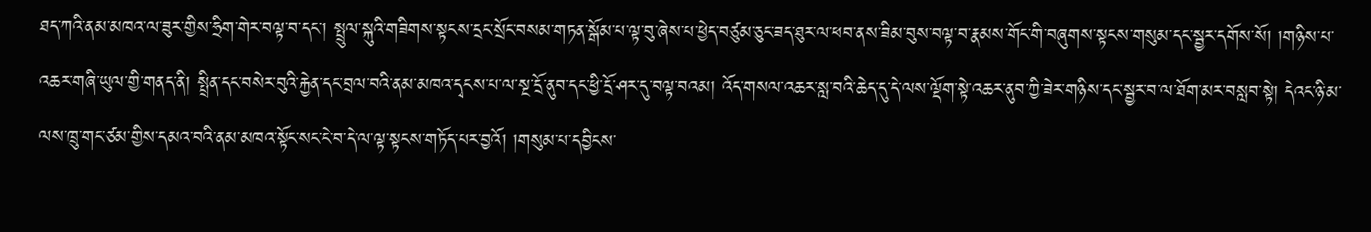ཐད་ཀའི་ནམ་མཁའ་ལ་ཟུར་གྱིས་ཧྲིག་གེར་བལྟ་བ་དང་། སྤྲུལ་སྐུའི་གཟིགས་སྟངས་དྲང་སྲོང་བསམ་གཏན་སྒོམ་པ་ལྟ་བུ་ཞེས་པ་ཕྱེད་བཙུམ་ཅུང་ཟད་ཐུར་ལ་ཕབ་ནས་ཟིམ་བུས་བལྟ་བ་རྣམས་གོང་གི་བཞུགས་སྟངས་གསུམ་དང་སྦྱར་དགོས་སོ། །གཉིས་པ་འཆར་གཞི་ཡུལ་གྱི་གནད་ནི། སྤྲིན་དང་བསེར་བུའི་རྐྱེན་དང་བྲལ་བའི་ནམ་མཁའ་དྭངས་པ་ལ་སྔ་དྲོ་ནུབ་དང་ཕྱི་དྲོ་ཤར་དུ་བལྟ་བའམ། འོད་གསལ་འཆར་སླ་བའི་ཆེད་དུ་དེ་ལས་ལྡོག་སྟེ་འཆར་ནུབ་ཀྱི་ཟེར་གཉིས་དང་སྦྱར་བ་ལ་ཐོག་མར་བསླབ་སྟེ། དེའང་ཉི་མ་ལས་ཁྲུ་གང་ཙམ་གྱིས་དམའ་བའི་ནམ་མཁའ་སྟོང་སང་ངེ་བ་དེ་ལ་ལྟ་སྟངས་གཏོད་པར་བྱའོ། །གསུམ་པ་དབྱིངས་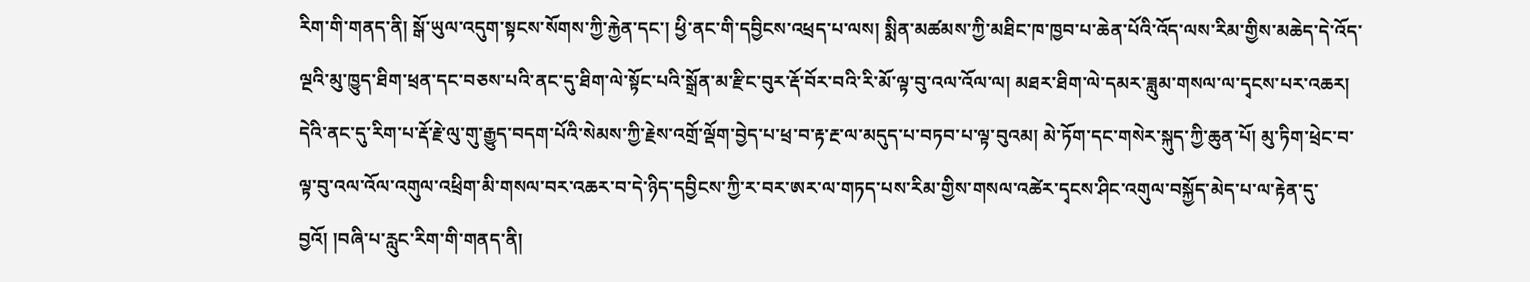རིག་གི་གནད་ནི། སྒོ་ཡུལ་འདུག་སྟངས་སོགས་ཀྱི་རྐྱེན་དང་། ཕྱི་ནང་གི་དབྱིངས་འཕྲད་པ་ལས། སྨིན་མཚམས་ཀྱི་མཐིང་ཁ་ཁྱབ་པ་ཆེན་པོའི་འོད་ལས་རིམ་གྱིས་མཆེད་དེ་འོད་ལྔའི་མུ་ཁྱུད་ཐིག་ཕྲན་དང་བཅས་པའི་ནང་དུ་ཐིག་ལེ་སྟོང་པའི་སྒྲོན་མ་རྫིང་བུར་རྡོ་བོར་བའི་རི་མོ་ལྟ་བུ་འལ་འོལ་ལ། མཐར་ཐིག་ལེ་དམར་ཟླུམ་གསལ་ལ་དྭངས་པར་འཆར། དེའི་ནང་དུ་རིག་པ་རྡོ་རྗེ་ལུ་གུ་རྒྱུད་བདག་པོའི་སེམས་ཀྱི་རྗེས་འགྲོ་ལྡོག་བྱེད་པ་ཕྲ་བ་རྟ་རྔ་ལ་མདུད་པ་བཏབ་པ་ལྟ་བུའམ། མེ་ཏོག་དང་གསེར་སྐུད་ཀྱི་ཆུན་པོ། མུ་ཏིག་ཕྲེང་བ་ལྟ་བུ་འལ་འོལ་འགུལ་འཕྲིག་མི་གསལ་བར་འཆར་བ་དེ་ཉིད་དབྱིངས་ཀྱི་ར་བར་ཨར་ལ་གཏད་པས་རིམ་གྱིས་གསལ་འཚེར་དྭངས་ཤིང་འགུལ་བསྐྱོད་མེད་པ་ལ་རྟེན་དུ་བྱའོ། །བཞི་པ་རླུང་རིག་གི་གནད་ནི།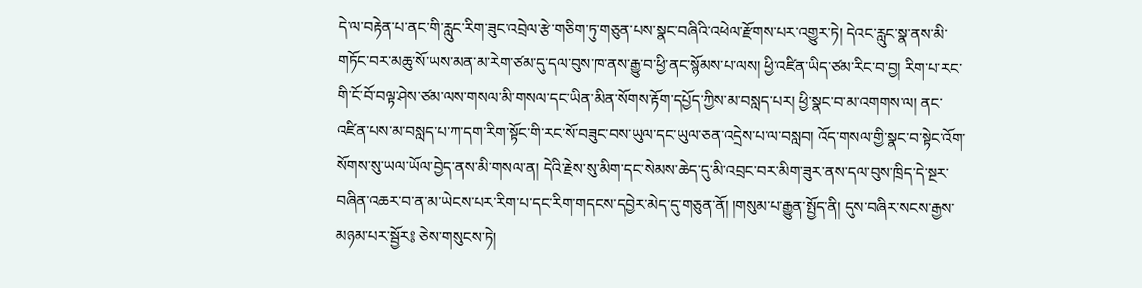དེ་ལ་བརྟེན་པ་ནང་གི་རླུང་རིག་ཟུང་འབྲེལ་རྩེ་གཅིག་ཏུ་གཅུན་པས་སྣང་བཞིའི་འཕེལ་རྫོགས་པར་འགྱུར་ཏེ། དེའང་རླུང་སྣ་ནས་མི་གཏོང་བར་མཆུ་སོ་ཡས་མན་མ་རེག་ཙམ་དུ་དལ་བུས་ཁ་ནས་རྒྱུ་བ་ཕྱི་ནང་སྙོམས་པ་ལས། ཕྱི་འཛིན་ཡིད་ཙམ་རིང་བ་བྱ། རིག་པ་རང་གི་ངོ་བོ་བལྟ་ཤེས་ཙམ་ལས་གསལ་མི་གསལ་དང་ཡིན་མིན་སོགས་རྟོག་དཔྱོད་ཀྱིས་མ་བསླད་པར། ཕྱི་སྣང་བ་མ་འགགས་ལ། ནང་འཛིན་པས་མ་བསླད་པ་ཀ་དག་རིག་སྟོང་གི་རང་སོ་བཟུང་བས་ཡུལ་དང་ཡུལ་ཅན་འདྲེས་པ་ལ་བསླབ། འོད་གསལ་གྱི་སྣང་བ་སྟེང་འོག་སོགས་སུ་ཡལ་ཡོལ་བྱེད་ནས་མི་གསལ་ན། དེའི་རྗེས་སུ་མིག་དང་སེམས་ཆེད་དུ་མི་འབྲང་བར་མིག་ཟུར་ནས་དལ་བུས་ཁྲིད་དེ་སྔར་བཞིན་འཆར་བ་ན་མ་ཡེངས་པར་རིག་པ་དང་རིག་གདངས་དབྱེར་མེད་དུ་གཅུན་ནོ། །གསུམ་པ་རྒྱུན་སྤྱོད་ནི། དུས་བཞིར་སངས་རྒྱས་མཉམ་པར་སྦྱོར༔ ཅེས་གསུངས་ཏེ།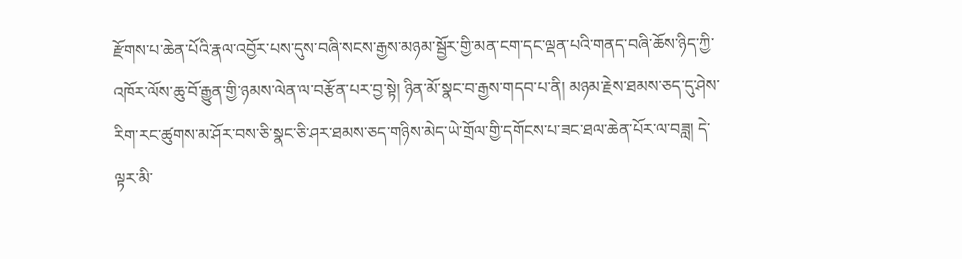རྫོགས་པ་ཆེན་པོའི་རྣལ་འབྱོར་པས་དུས་བཞི་སངས་རྒྱས་མཉམ་སྦྱོར་གྱི་མན་ངག་དང་ལྡན་པའི་གནད་བཞི་ཆོས་ཉིད་ཀྱི་འཁོར་ལོས་ཆུ་བོ་རྒྱུན་གྱི་ཉམས་ལེན་ལ་བརྩོན་པར་བྱ་སྟེ། ཉིན་མོ་སྣང་བ་རྒྱས་གདབ་པ་ནི། མཉམ་རྗེས་ཐམས་ཅད་དུ་ཤེས་རིག་རང་ཚུགས་མ་ཤོར་བས་ཅི་སྣང་ཅི་ཤར་ཐམས་ཅད་གཉིས་མེད་ཡེ་གྲོལ་གྱི་དགོངས་པ་ཟང་ཐལ་ཆེན་པོར་ལ་བཟླ། དེ་ལྟར་མི་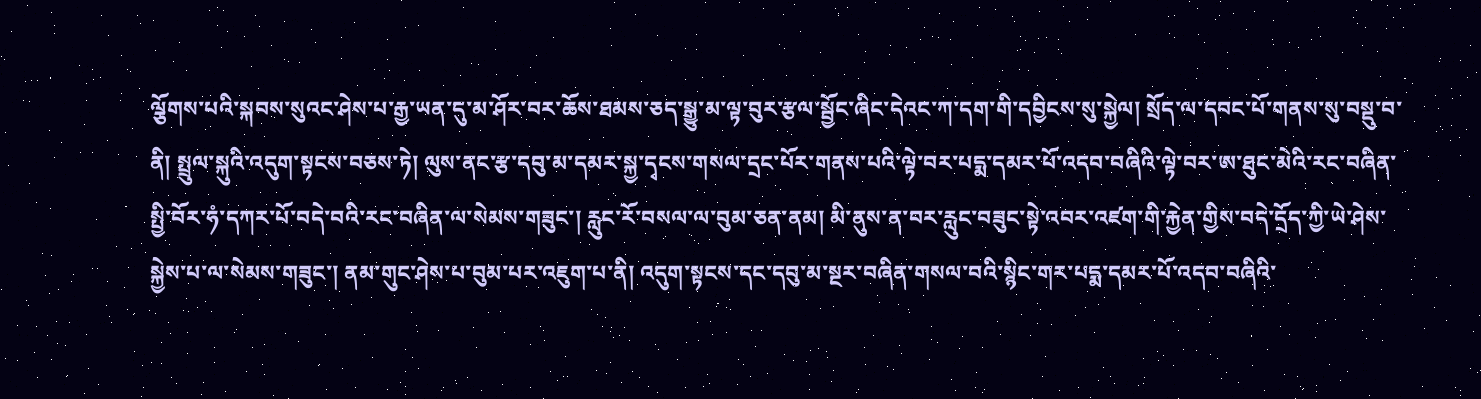ལྕོགས་པའི་སྐབས་སུའང་ཤེས་པ་རྒྱ་ཡན་དུ་མ་ཤོར་བར་ཆོས་ཐམས་ཅད་སྒྱུ་མ་ལྟ་བུར་རྩལ་སྦྱོང་ཞིང་དེའང་ཀ་དག་གི་དབྱིངས་སུ་སྐྱེལ། སྲོད་ལ་དབང་པོ་གནས་སུ་བསྡུ་བ་ནི། སྤྲུལ་སྐུའི་འདུག་སྟངས་བཅས་ཏེ། ལུས་ནང་རྩ་དབུ་མ་དམར་སྐྱ་དྭངས་གསལ་དྲང་པོར་གནས་པའི་ལྟེ་བར་པདྨ་དམར་པོ་འདབ་བཞིའི་ལྟེ་བར་ཨ་ཐུང་མེའི་རང་བཞིན་སྤྱི་བོར་ཧཾ་དཀར་པོ་བདེ་བའི་རང་བཞིན་ལ་སེམས་གཟུང་། རླུང་རོ་བསལ་ལ་བུམ་ཅན་ནམ། མི་ནུས་ན་བར་རླུང་བཟུང་སྟེ་འབར་འཛག་གི་རྐྱེན་གྱིས་བདེ་དྲོད་ཀྱི་ཡེ་ཤེས་སྐྱེས་པ་ལ་སེམས་གཟུང་། ནམ་གུང་ཤེས་པ་བུམ་པར་འཇུག་པ་ནི། འདུག་སྟངས་དང་དབུ་མ་སྔར་བཞིན་གསལ་བའི་སྙིང་གར་པདྨ་དམར་པོ་འདབ་བཞིའི་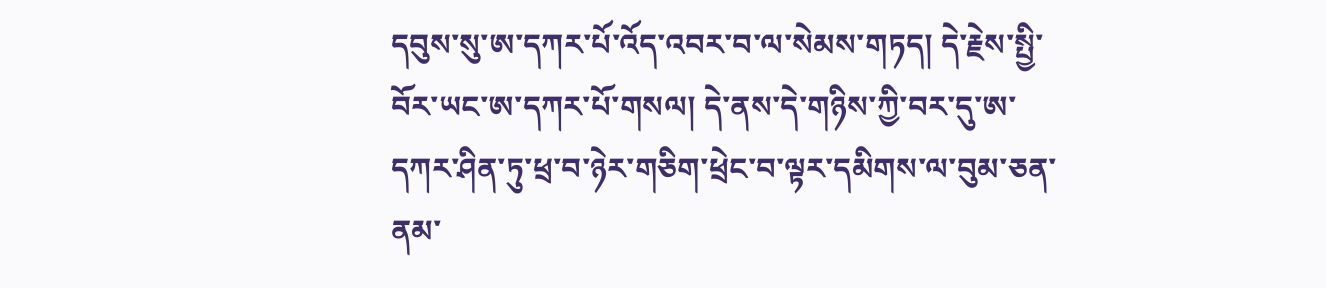དབུས་སུ་ཨ་དཀར་པོ་འོད་འབར་བ་ལ་སེམས་གཏད། དེ་རྗེས་སྤྱི་བོར་ཡང་ཨ་དཀར་པོ་གསལ། དེ་ནས་དེ་གཉིས་ཀྱི་བར་དུ་ཨ་དཀར་ཤིན་ཏུ་ཕྲ་བ་ཉེར་གཅིག་ཕྲེང་བ་ལྟར་དམིགས་ལ་བུམ་ཅན་ནམ་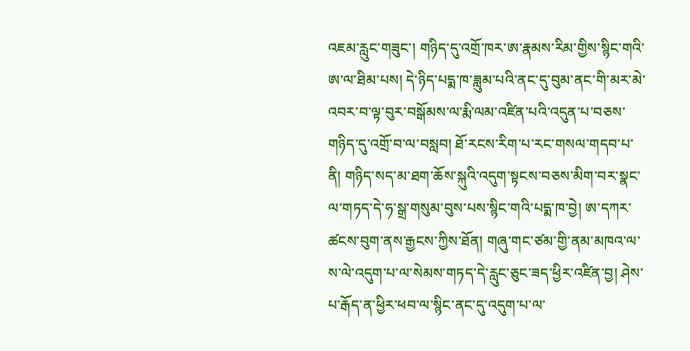འཇམ་རླུང་གཟུང་། གཉིད་དུ་འགྲོ་ཁར་ཨ་རྣམས་རིམ་གྱིས་སྙིང་གའི་ཨ་ལ་ཐིམ་པས། དེ་ཉིད་པདྨ་ཁ་ཟླུམ་པའི་ནང་དུ་བུམ་ནང་གི་མར་མེ་འབར་བ་ལྟ་བུར་བསྒོམས་ལ་རྨི་ལམ་འཛིན་པའི་འདུན་པ་བཅས་གཉིད་དུ་འགྲོ་བ་ལ་བསླབ། ཐོ་རངས་རིག་པ་རང་གསལ་གདབ་པ་ནི། གཉིད་སད་མ་ཐག་ཆོས་སྐུའི་འདུག་སྟངས་བཅས་མིག་བར་སྣང་ལ་གཏད་དེ་ཧ་སྒྲ་གསུམ་བུས་པས་སྙིང་གའི་པདྨ་ཁ་བྱེ། ཨ་དཀར་ཚངས་བུག་ནས་རྒྱངས་ཀྱིས་ཐོན། གཞུ་གང་ཙམ་གྱི་ནམ་མཁའ་ལ་ས་ལེ་འདུག་པ་ལ་སེམས་གཏད་དེ་རླུང་ཅུང་ཟད་ཕྱིར་འཛིན་བྱ། ཤེས་པ་རྒོད་ན་ཕྱིར་ཕབ་ལ་སྙིང་ནང་དུ་འདུག་པ་ལ་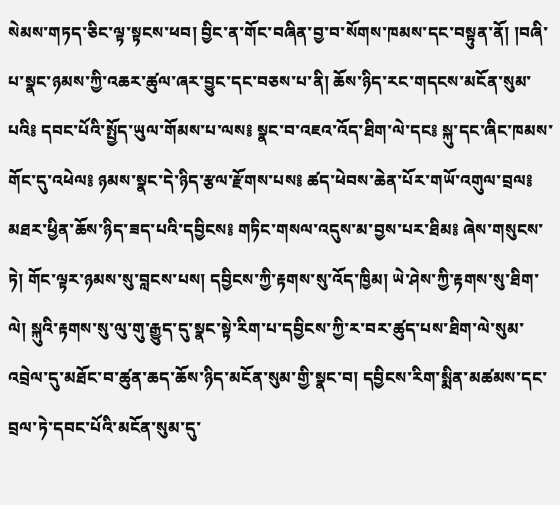སེམས་གཏད་ཅིང་ལྟ་སྟངས་ཕབ། བྱིང་ན་གོང་བཞིན་བྱ་བ་སོགས་ཁམས་དང་བསྟུན་ནོ། །བཞི་པ་སྣང་ཉམས་ཀྱི་འཆར་ཚུལ་ཞར་བྱུང་དང་བཅས་པ་ནི། ཆོས་ཉིད་རང་གདངས་མངོན་སུམ་པའི༔ དབང་པོའི་སྤྱོད་ཡུལ་གོམས་པ་ལས༔ སྣང་བ་འཇའ་འོད་ཐིག་ལེ་དང༔ སྐུ་དང་ཞིང་ཁམས་གོང་དུ་འཕེལ༔ ཉམས་སྣང་དེ་ཉིད་རྩལ་རྫོགས་པས༔ ཚད་ཕེབས་ཆེན་པོར་གཡོ་འགུལ་བྲལ༔ མཐར་ཕྱིན་ཆོས་ཉིད་ཟད་པའི་དབྱིངས༔ གཏིང་གསལ་འདུས་མ་བྱས་པར་ཐིམ༔ ཞེས་གསུངས་ཏེ། གོང་ལྟར་ཉམས་སུ་བླངས་པས། དབྱིངས་ཀྱི་རྟགས་སུ་འོད་ཁྱིམ། ཡེ་ཤེས་ཀྱི་རྟགས་སུ་ཐིག་ལེ། སྐུའི་རྟགས་སུ་ལུ་གུ་རྒྱུད་དུ་སྣང་སྟེ་རིག་པ་དབྱིངས་ཀྱི་ར་བར་ཚུད་པས་ཐིག་ལེ་སུམ་འབྲེལ་དུ་མཐོང་བ་ཚུན་ཆད་ཆོས་ཉིད་མངོན་སུམ་གྱི་སྣང་བ། དབྱིངས་རིག་སྨིན་མཚམས་དང་བྲལ་ཏེ་དབང་པོའི་མངོན་སུམ་དུ་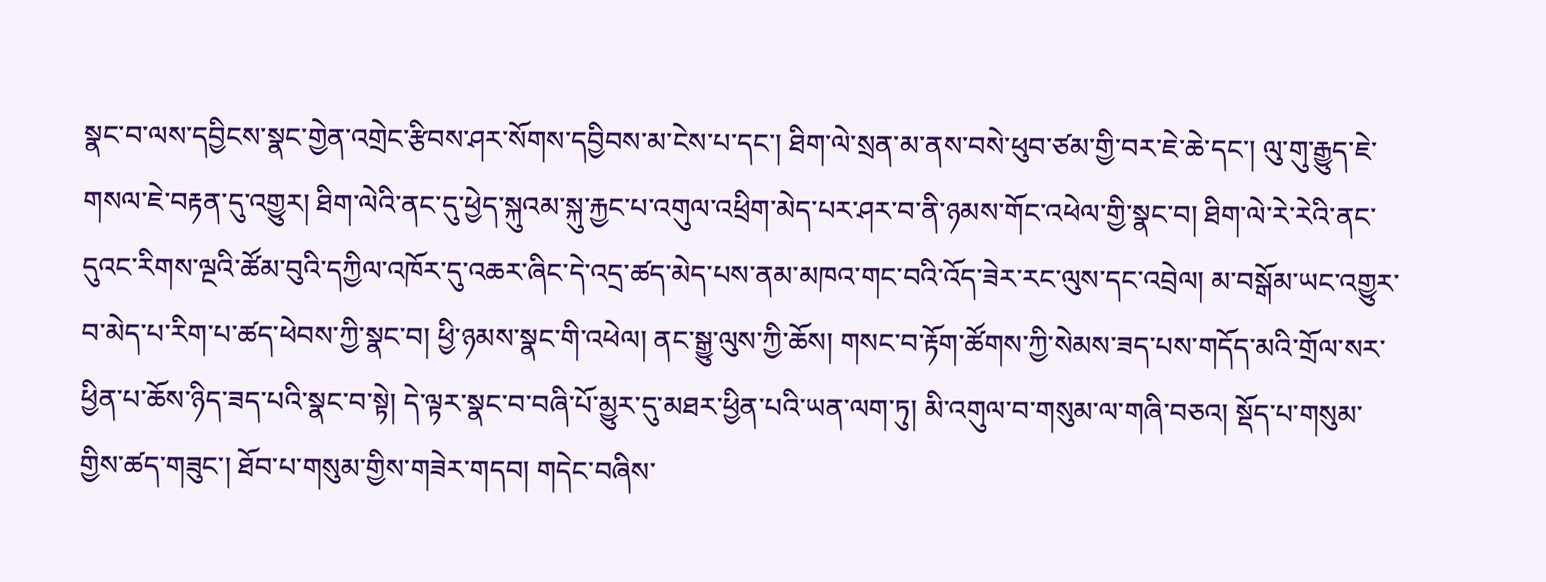སྣང་བ་ལས་དབྱིངས་སྣང་གྱེན་འགྲེང་རྩིབས་ཤར་སོགས་དབྱིབས་མ་ངེས་པ་དང་། ཐིག་ལེ་སྲན་མ་ནས་བསེ་ཕུབ་ཙམ་གྱི་བར་ཇེ་ཆེ་དང་། ལུ་གུ་རྒྱུད་ཇེ་གསལ་ཇེ་བརྟན་དུ་འགྱུར། ཐིག་ལེའི་ནང་དུ་ཕྱེད་སྐུའམ་སྐུ་རྐྱང་པ་འགུལ་འཕྲིག་མེད་པར་ཤར་བ་ནི་ཉམས་གོང་འཕེལ་གྱི་སྣང་བ། ཐིག་ལེ་རེ་རེའི་ནང་དུའང་རིགས་ལྔའི་ཚོམ་བུའི་དཀྱིལ་འཁོར་དུ་འཆར་ཞིང་དེ་འདྲ་ཚད་མེད་པས་ནམ་མཁའ་གང་བའི་འོད་ཟེར་རང་ལུས་དང་འབྲེལ། མ་བསྒོམ་ཡང་འགྱུར་བ་མེད་པ་རིག་པ་ཚད་ཕེབས་ཀྱི་སྣང་བ། ཕྱི་ཉམས་སྣང་གི་འཕེལ། ནང་སྒྱུ་ལུས་ཀྱི་ཆོས། གསང་བ་རྟོག་ཚོགས་ཀྱི་སེམས་ཟད་པས་གདོད་མའི་གྲོལ་སར་ཕྱིན་པ་ཆོས་ཉིད་ཟད་པའི་སྣང་བ་སྟེ། དེ་ལྟར་སྣང་བ་བཞི་པོ་མྱུར་དུ་མཐར་ཕྱིན་པའི་ཡན་ལག་ཏུ། མི་འགུལ་བ་གསུམ་ལ་གཞི་བཅའ། སྡོད་པ་གསུམ་གྱིས་ཚད་གཟུང་། ཐོབ་པ་གསུམ་གྱིས་གཟེར་གདབ། གདེང་བཞིས་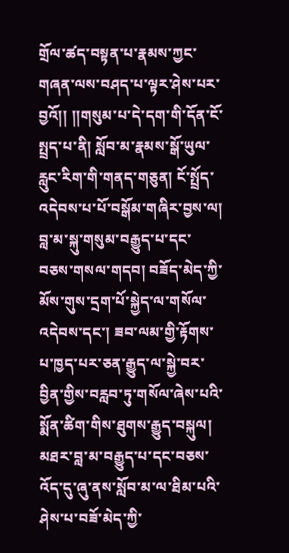གྲོལ་ཚད་བསྟན་པ་རྣམས་ཀྱང་གཞན་ལས་བཤད་པ་ལྟར་ཤེས་པར་བྱའོ།། །།གསུམ་པ་དེ་དག་གི་དོན་ངོ་སྤྲད་པ་ནི། སློབ་མ་རྣམས་སྒོ་ཡུལ་རླུང་རིག་གི་གནད་གཅུན། ངོ་སྤྲོད་འདེབས་པ་པོ་བསྒོམ་གཞིར་བྱས་ལ། བླ་མ་སྐུ་གསུམ་བརྒྱུད་པ་དང་བཅས་གསལ་གདབ། བཟོད་མེད་ཀྱི་མོས་གུས་དྲག་པོ་སྐྱེད་ལ་གསོལ་འདེབས་དང་། ཟབ་ལམ་གྱི་རྟོགས་པ་ཁྱད་པར་ཅན་རྒྱུད་ལ་སྐྱེ་བར་བྱིན་གྱིས་བརླབ་ཏུ་གསོལ་ཞེས་པའི་སྨོན་ཚིག་གིས་ཐུགས་རྒྱུད་བསྐུལ། མཐར་བླ་མ་བརྒྱུད་པ་དང་བཅས་འོད་དུ་ཞུ་ནས་སློབ་མ་ལ་ཐིམ་པའི་ཤེས་པ་བཟོ་མེད་ཀྱི་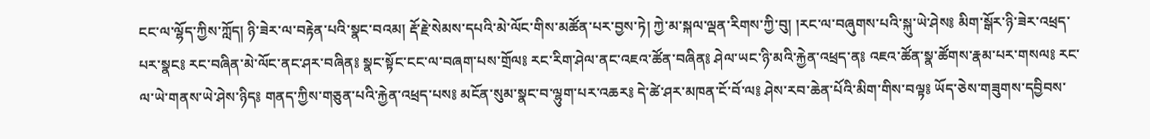ངང་ལ་ལྷོད་ཀྱིས་ཀློད། ཉི་ཟེར་ལ་བརྟེན་པའི་སྣང་བའམ། རྡོ་རྗེ་སེམས་དཔའི་མེ་ལོང་གིས་མཚོན་པར་བྱས་ཏེ། ཀྱེ་མ་སྐལ་ལྡན་རིགས་ཀྱི་བུ། །རང་ལ་བཞུགས་པའི་སྐུ་ཡེ་ཤེས༔ མིག་སྒོར་ཉི་ཟེར་འཕྲད་པར་སྣང༔ རང་བཞིན་མེ་ལོང་ནང་ཤར་བཞིན༔ སྣང་སྟོང་ངང་ལ་བཞག་པས་གྲོལ༔ རང་རིག་ཤེལ་ནང་འཇའ་ཚོན་བཞིན༔ ཤེལ་ཡང་ཉི་མའི་རྐྱེན་འཕྲད་ན༔ འཇའ་ཚོན་སྣ་ཚོགས་རྣམ་པར་གསལ༔ རང་ལ་ཡེ་གནས་ཡེ་ཤེས་ཉིད༔ གནད་ཀྱིས་གཅུན་པའི་རྐྱེན་འཕྲད་པས༔ མངོན་སུམ་སྣང་བ་ལྷུག་པར་འཆར༔ དེ་ཚེ་ཤར་མཁན་ངོ་བོ་ལ༔ ཤེས་རབ་ཆེན་པོའི་མིག་གིས་བལྟ༔ ཡོད་ཅེས་གཟུགས་དབྱིབས་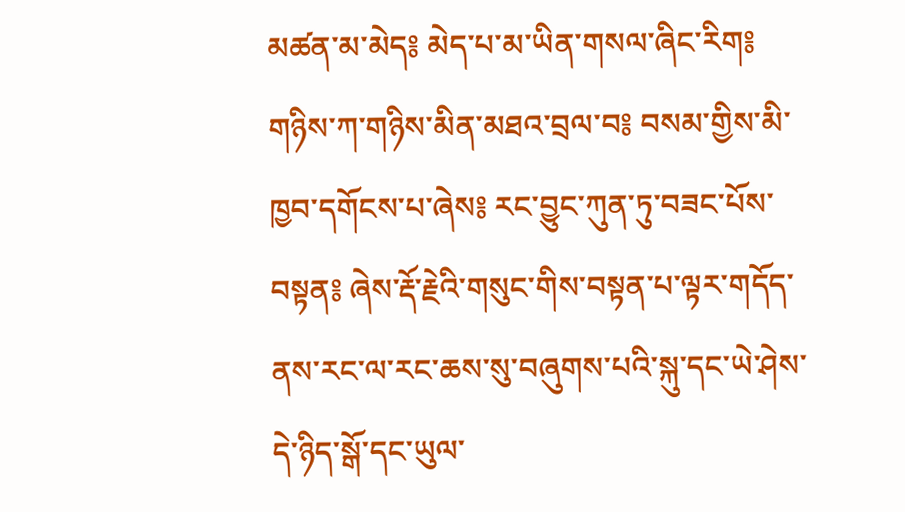མཚན་མ་མེད༔ མེད་པ་མ་ཡིན་གསལ་ཞིང་རིག༔ གཉིས་ཀ་གཉིས་མིན་མཐའ་བྲལ་བ༔ བསམ་གྱིས་མི་ཁྱབ་དགོངས་པ་ཞེས༔ རང་བྱུང་ཀུན་ཏུ་བཟང་པོས་བསྟན༔ ཞེས་རྡོ་རྗེའི་གསུང་གིས་བསྟན་པ་ལྟར་གདོད་ནས་རང་ལ་རང་ཆས་སུ་བཞུགས་པའི་སྐུ་དང་ཡེ་ཤེས་དེ་ཉིད་སྒོ་དང་ཡུལ་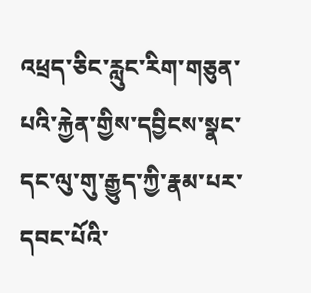འཕྲད་ཅིང་རླུང་རིག་གཅུན་པའི་རྐྱེན་གྱིས་དབྱིངས་སྣང་དང་ལུ་གུ་རྒྱུད་ཀྱི་རྣམ་པར་དབང་པོའི་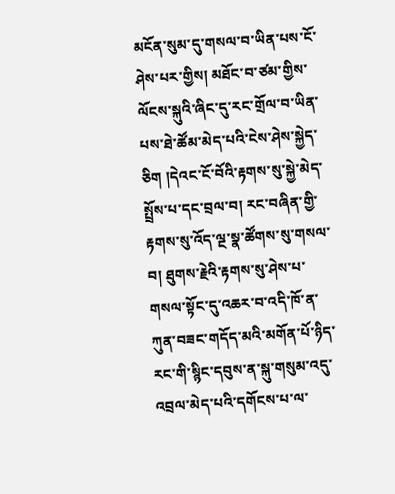མངོན་སུམ་དུ་གསལ་བ་ཡིན་པས་ངོ་ཤེས་པར་གྱིས། མཐོང་བ་ཙམ་གྱིས་ལོངས་སྐུའི་ཞིང་དུ་རང་གྲོལ་བ་ཡིན་པས་ཐེ་ཚོམ་མེད་པའི་ངེས་ཤེས་སྐྱེད་ཅིག །དེའང་ངོ་བོའི་རྟགས་སུ་སྐྱེ་མེད་སྤྲོས་པ་དང་བྲལ་བ། རང་བཞིན་གྱི་རྟགས་སུ་འོད་ལྔ་སྣ་ཚོགས་སུ་གསལ་བ། ཐུགས་རྗེའི་རྟགས་སུ་ཤེས་པ་གསལ་སྟོང་དུ་འཆར་བ་འདི་ཁོ་ན་ཀུན་བཟང་གདོད་མའི་མགོན་པོ་ཉིད་རང་གི་སྙིང་དབུས་ན་སྐུ་གསུམ་འདུ་འབྲལ་མེད་པའི་དགོངས་པ་ལ་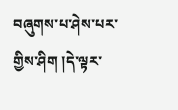བཞུགས་པ་ཤེས་པར་གྱིས་ཤིག །དེ་ལྟར་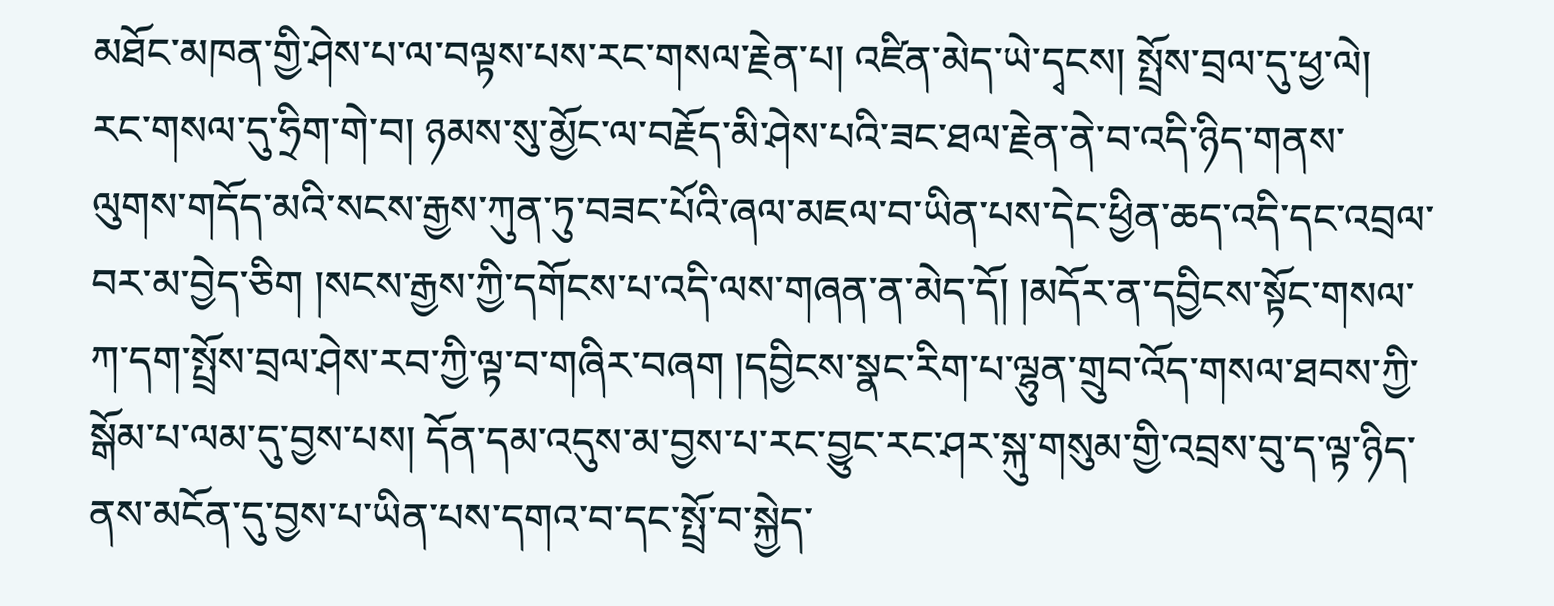མཐོང་མཁན་གྱི་ཤེས་པ་ལ་བལྟས་པས་རང་གསལ་རྗེན་པ། འཛིན་མེད་ཡེ་དྭངས། སྤྲོས་བྲལ་དུ་ཕྱ་ལེ། རང་གསལ་དུ་ཧྲིག་གེ་བ། ཉམས་སུ་མྱོང་ལ་བརྗོད་མི་ཤེས་པའི་ཟང་ཐལ་རྗེན་ནེ་བ་འདི་ཉིད་གནས་ལུགས་གདོད་མའི་སངས་རྒྱས་ཀུན་ཏུ་བཟང་པོའི་ཞལ་མཇལ་བ་ཡིན་པས་དེང་ཕྱིན་ཆད་འདི་དང་འབྲལ་བར་མ་བྱེད་ཅིག །སངས་རྒྱས་ཀྱི་དགོངས་པ་འདི་ལས་གཞན་ན་མེད་དོ། །མདོར་ན་དབྱིངས་སྟོང་གསལ་ཀ་དག་སྤྲོས་བྲལ་ཤེས་རབ་ཀྱི་ལྟ་བ་གཞིར་བཞག །དབྱིངས་སྣང་རིག་པ་ལྷུན་གྲུབ་འོད་གསལ་ཐབས་ཀྱི་སྒོམ་པ་ལམ་དུ་བྱས་པས། དོན་དམ་འདུས་མ་བྱས་པ་རང་བྱུང་རང་ཤར་སྐུ་གསུམ་གྱི་འབྲས་བུ་ད་ལྟ་ཉིད་ནས་མངོན་དུ་བྱས་པ་ཡིན་པས་དགའ་བ་དང་སྤྲོ་བ་སྐྱེད་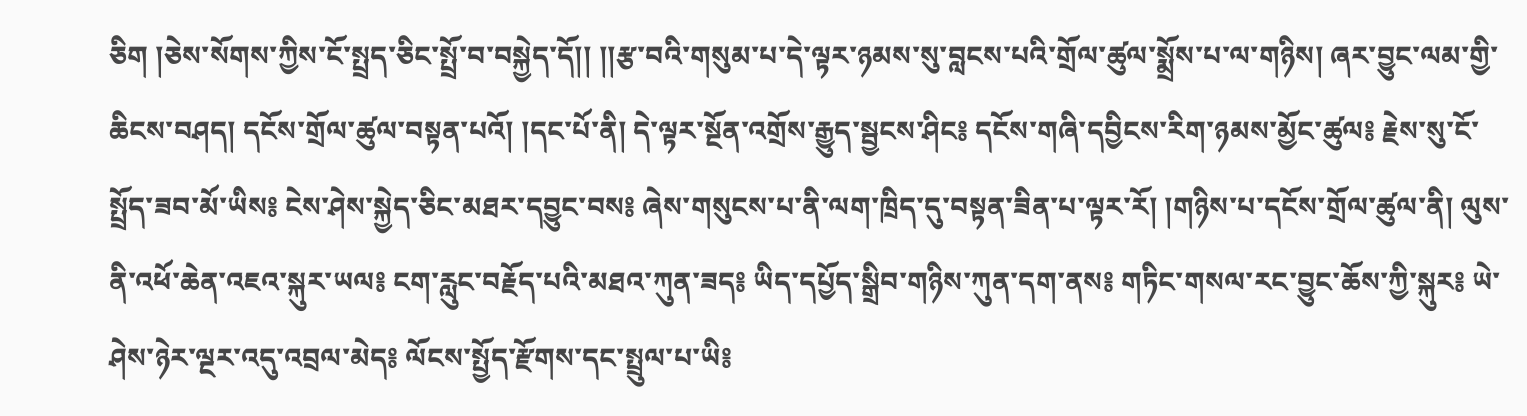ཅིག །ཅེས་སོགས་ཀྱིས་ངོ་སྤྲད་ཅིང་སྤྲོ་བ་བསྐྱེད་དོ།། །།རྩ་བའི་གསུམ་པ་དེ་ལྟར་ཉམས་སུ་བླངས་པའི་གྲོལ་ཚུལ་སྨྲོས་པ་ལ་གཉིས། ཞར་བྱུང་ལམ་གྱི་ཆིངས་བཤད། དངོས་གྲོལ་ཚུལ་བསྟན་པའོ། །དང་པོ་ནི། དེ་ལྟར་སྔོན་འགྲོས་རྒྱུད་སྦྱངས་ཤིང༔ དངོས་གཞི་དབྱིངས་རིག་ཉམས་མྱོང་ཚུལ༔ རྗེས་སུ་ངོ་སྤྲོད་ཟབ་མོ་ཡིས༔ ངེས་ཤེས་སྐྱེད་ཅིང་མཐར་དབྱུང་བས༔ ཞེས་གསུངས་པ་ནི་ལག་ཁྲིད་དུ་བསྟན་ཟིན་པ་ལྟར་རོ། །གཉིས་པ་དངོས་གྲོལ་ཚུལ་ནི། ལུས་ནི་འཕོ་ཆེན་འཇའ་སྐུར་ཡལ༔ ངག་རླུང་བརྗོད་པའི་མཐའ་ཀུན་ཟད༔ ཡིད་དཔྱོད་སྒྲིབ་གཉིས་ཀུན་དག་ནས༔ གཏིང་གསལ་རང་བྱུང་ཆོས་ཀྱི་སྐུར༔ ཡེ་ཤེས་ཉེར་ལྔར་འདུ་འབྲལ་མེད༔ ལོངས་སྤྱོད་རྫོགས་དང་སྤྲུལ་པ་ཡི༔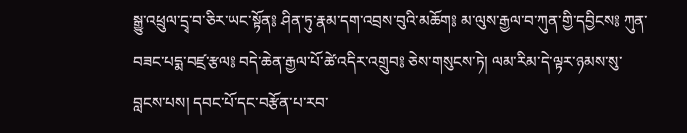སྒྱུ་འཕྲུལ་དྲྭ་བ་ཅིར་ཡང་སྟོན༔ ཤིན་ཏུ་རྣམ་དག་འབྲས་བུའི་མཆོག༔ མ་ལུས་རྒྱལ་བ་ཀུན་གྱི་དབྱིངས༔ ཀུན་བཟང་པདྨ་བཛྲ་རྩལ༔ བདེ་ཆེན་རྒྱལ་པོ་ཚེ་འདིར་འགྲུབ༔ ཅེས་གསུངས་ཏེ། ལམ་རིམ་དེ་ལྟར་ཉམས་སུ་བླངས་པས། དབང་པོ་དང་བརྩོན་པ་རབ་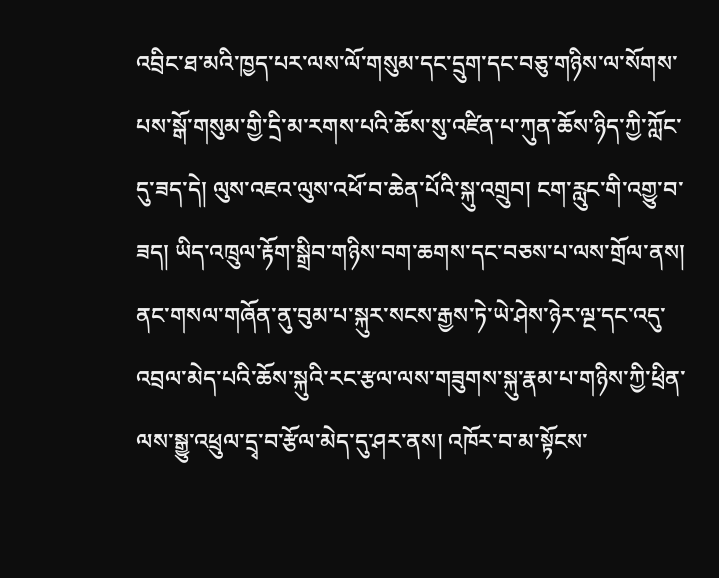འབྲིང་ཐ་མའི་ཁྱད་པར་ལས་ལོ་གསུམ་དང་དྲུག་དང་བཅུ་གཉིས་ལ་སོགས་པས་སྒོ་གསུམ་གྱི་དྲི་མ་རགས་པའི་ཆོས་སུ་འཛིན་པ་ཀུན་ཆོས་ཉིད་ཀྱི་ཀློང་དུ་ཟད་དེ། ལུས་འཇའ་ལུས་འཕོ་བ་ཆེན་པོའི་སྐུ་འགྲུབ། ངག་རླུང་གི་འགྱུ་བ་ཟད། ཡིད་འཁྲུལ་རྟོག་སྒྲིབ་གཉིས་བག་ཆགས་དང་བཅས་པ་ལས་གྲོལ་ནས། ནང་གསལ་གཞོན་ནུ་བུམ་པ་སྐུར་སངས་རྒྱས་ཏེ་ཡེ་ཤེས་ཉེར་ལྔ་དང་འདུ་འབྲལ་མེད་པའི་ཆོས་སྐུའི་རང་རྩལ་ལས་གཟུགས་སྐུ་རྣམ་པ་གཉིས་ཀྱི་ཕྲིན་ལས་སྒྱུ་འཕྲུལ་དྲྭ་བ་རྩོལ་མེད་དུ་ཤར་ནས། འཁོར་བ་མ་སྟོངས་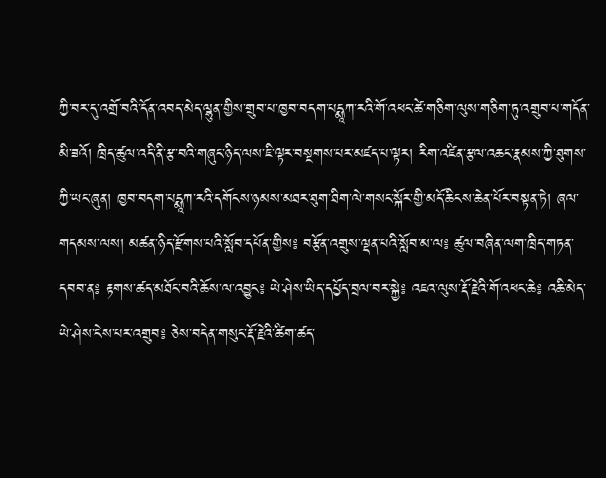ཀྱི་བར་དུ་འགྲོ་བའི་དོན་འབད་མེད་ལྷུན་གྱིས་གྲུབ་པ་ཁྱབ་བདག་པདྨཱཀ་རའི་གོ་འཕང་ཚེ་གཅིག་ལུས་གཅིག་ཏུ་འགྲུབ་པ་གདོན་མི་ཟའོ། ཁྲིད་ཚུལ་འདི་ནི་རྩ་བའི་གཞུང་ཉིད་ལས་ཇི་ལྟར་བསྔགས་པར་མཛད་པ་ལྟར། རིག་འཛིན་རྩལ་འཆང་རྣམས་ཀྱི་ཐུགས་ཀྱི་ཡང་ཞུན། ཁྱབ་བདག་པདྨཱཀ་རའི་དགོངས་ཉམས་མཐར་ཐུག་ཐིག་ལེ་གསང་སྐོར་གྱི་མདོ་ཆིངས་ཆེན་པོར་བསྟན་ཏེ། ཞལ་གདམས་ལས། མཚན་ཉིད་རྫོགས་པའི་སློབ་དཔོན་གྱིས༔ བརྩོན་འགྲུས་ལྡན་པའི་སློབ་མ་ལ༔ ཚུལ་བཞིན་ལག་ཁྲིད་གཏན་དབབ་ན༔ རྟགས་ཚད་མཐོང་བའི་ཆོས་ལ་འབྱུང༔ ཡེ་ཤེས་ཡིད་དཔྱོད་བྲལ་བར་སྐྱེ༔ འཇའ་ལུས་རྡོ་རྗེའི་གོ་འཕང་ཆེ༔ འཆི་མེད་ཡེ་ཤེས་ངེས་པར་འགྲུབ༔ ཅེས་བདེན་གསུང་རྡོ་རྗེའི་ཚིག་ཚད་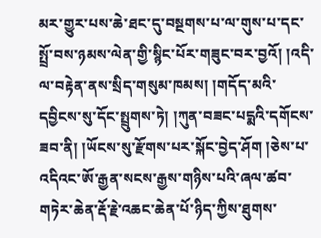མར་གྱུར་པས་ཆེ་ཐང་དུ་བསྔགས་པ་ལ་གུས་པ་དང་སྤྲོ་བས་ཉམས་ལེན་གྱི་སྙིང་པོར་གཟུང་བར་བྱའོ། །འདི་ལ་བརྟེན་ནས་སྲིད་གསུམ་ཁམས། །གདོད་མའི་དབྱིངས་སུ་དོང་སྤྲུགས་ཏེ། །ཀུན་བཟང་པདྨའི་དགོངས་ཟབ་ནི། །ཡོངས་སུ་རྫོགས་པར་སྐོང་བྱེད་ཤོག །ཅེས་པ་འདིའང་ཨོ་རྒྱན་སངས་རྒྱས་གཉིས་པའི་ཞལ་ཚབ་གཏེར་ཆེན་རྡོ་རྗེ་འཆང་ཆེན་པོ་ཉིད་ཀྱིས་ཐུགས་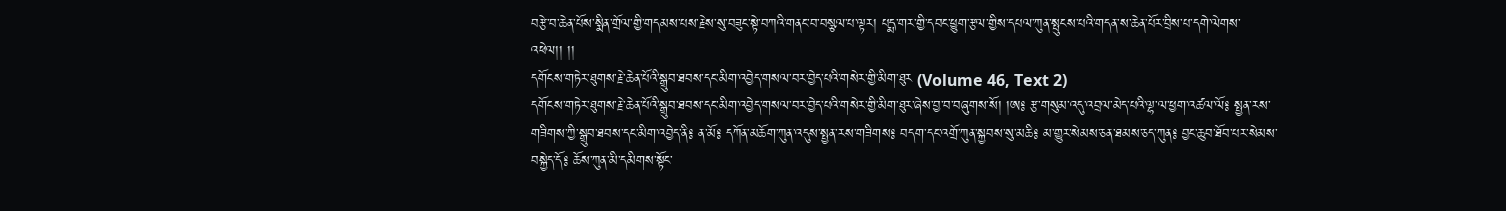བརྩེ་བ་ཆེན་པོས་སྨིན་གྲོལ་གྱི་གདམས་པས་རྗེས་སུ་བཟུང་སྟེ་བཀའི་གནང་བ་བསྩལ་པ་ལྟར། པདྨ་གར་གྱི་དབང་ཕྱུག་རྩལ་གྱིས་དཔལ་ཀུན་སྤུངས་པའི་གདན་ས་ཆེན་པོར་བྲིས་པ་དགེ་ལེགས་འཕེལ།། །།
དགོངས་གཏེར་ཐུགས་རྗེ་ཆེན་པོའི་སྒྲུབ་ཐབས་དང་མིག་འབྱེད་གསལ་བར་བྱེད་པའི་གསེར་གྱི་མིག་ཐུར (Volume 46, Text 2)
དགོངས་གཏེར་ཐུགས་རྗེ་ཆེན་པོའི་སྒྲུབ་ཐབས་དང་མིག་འབྱེད་གསལ་བར་བྱེད་པའི་གསེར་གྱི་མིག་ཐུར་ཞེས་བྱ་བ་བཞུགས་སོ། །ཨ༔ རྩ་གསུམ་འདུ་འབྲལ་མེད་པའི་ལྷ་ལ་ཕྱག་འཚལ་ལོ༔ སྤྱན་རས་གཟིགས་ཀྱི་སྒྲུབ་ཐབས་དང་མིག་འབྱེད་ནི༔ ན་མོ༔ དཀོན་མཆོག་ཀུན་འདུས་སྤྱན་རས་གཟིགས༔ བདག་དང་འགྲོ་ཀུན་སྐྱབས་སུ་མཆི༔ མ་གྱུར་སེམས་ཅན་ཐམས་ཅད་ཀུན༔ བྱང་ཆུབ་ཐོབ་པར་སེམས་བསྐྱེད་དོ༔ ཆོས་ཀུན་མི་དམིགས་སྟོང་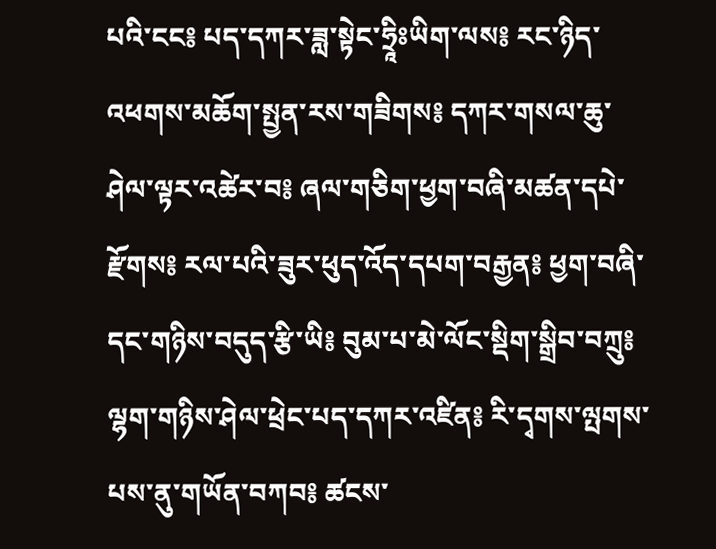པའི་ངང༔ པད་དཀར་ཟླ་སྟེང་ཧྲཱིཿཡིག་ལས༔ རང་ཉིད་འཕགས་མཆོག་སྤྱན་རས་གཟིགས༔ དཀར་གསལ་ཆུ་ཤེལ་ལྟར་འཚེར་བ༔ ཞལ་གཅིག་ཕྱག་བཞི་མཚན་དཔེ་རྫོགས༔ རལ་པའི་ཟུར་ཕུད་འོད་དཔག་བརྒྱན༔ ཕྱག་བཞི་དང་གཉིས་བདུད་རྩི་ཡི༔ བུམ་པ་མེ་ལོང་སྡིག་སྒྲིབ་བཀྲུ༔ ལྷག་གཉིས་ཤེལ་ཕྲེང་པད་དཀར་འཛིན༔ རི་དྭགས་ལྤགས་པས་ནུ་གཡོན་བཀབ༔ ཚངས་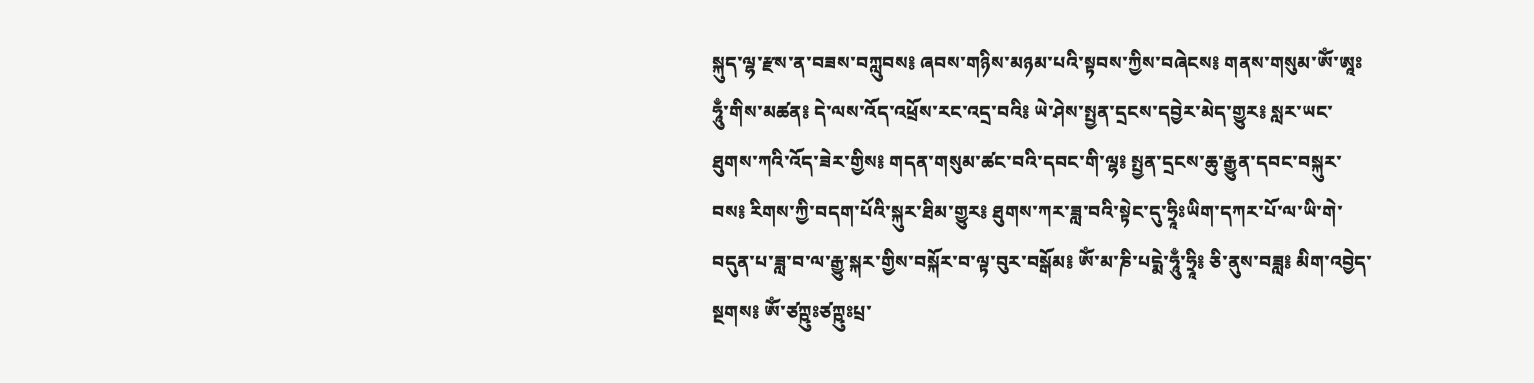སྐུད་ལྷ་རྫས་ན་བཟས་བཀླུབས༔ ཞབས་གཉིས་མཉམ་པའི་སྟབས་ཀྱིས་བཞེངས༔ གནས་གསུམ་ཨོཾ་ཨཱཿཧཱུྃ་གིས་མཚན༔ དེ་ལས་འོད་འཕྲོས་རང་འདྲ་བའི༔ ཡེ་ཤེས་སྤྱན་དྲངས་དབྱེར་མེད་གྱུར༔ སླར་ཡང་ཐུགས་ཀའི་འོད་ཟེར་གྱིས༔ གདན་གསུམ་ཚང་བའི་དབང་གི་ལྷ༔ སྤྱན་དྲངས་ཆུ་རྒྱུན་དབང་བསྐུར་བས༔ རིགས་ཀྱི་བདག་པོའི་སྐུར་ཐིམ་གྱུར༔ ཐུགས་ཀར་ཟླ་བའི་སྟེང་དུ་ཧྲཱིཿཡིག་དཀར་པོ་ལ་ཡི་གེ་བདུན་པ་ཟླ་བ་ལ་རྒྱུ་སྐར་གྱིས་བསྐོར་བ་ལྟ་བུར་བསྒོམ༔ ཨོཾ་མ་ཎི་པདྨེ་ཧཱུྃ་ཧྲཱི༔ ཅི་ནུས་བཟླ༔ མིག་འབྱེད་སྔགས༔ ཨོཾ་ཙཀྵུཿཙཀྵུཿཔྲ་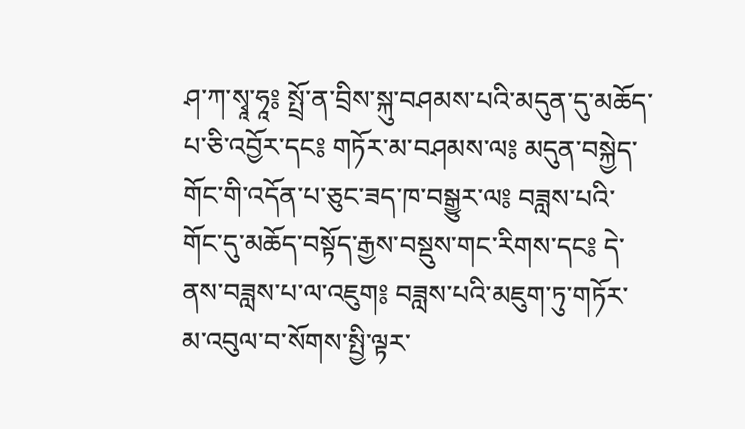ཤ་ཀ་སྭཱ་ཧཱ༔ སྤྲོ་ན་བྲིས་སྐུ་བཤམས་པའི་མདུན་དུ་མཆོད་པ་ཅི་འབྱོར་དང༔ གཏོར་མ་བཤམས་ལ༔ མདུན་བསྐྱེད་གོང་གི་འདོན་པ་ཅུང་ཟད་ཁ་བསྒྱུར་ལ༔ བཟླས་པའི་གོང་དུ་མཆོད་བསྟོད་རྒྱས་བསྡུས་གང་རིགས་དང༔ དེ་ནས་བཟླས་པ་ལ་འཇུག༔ བཟླས་པའི་མཇུག་ཏུ་གཏོར་མ་འབུལ་བ་སོགས་སྤྱི་ལྟར་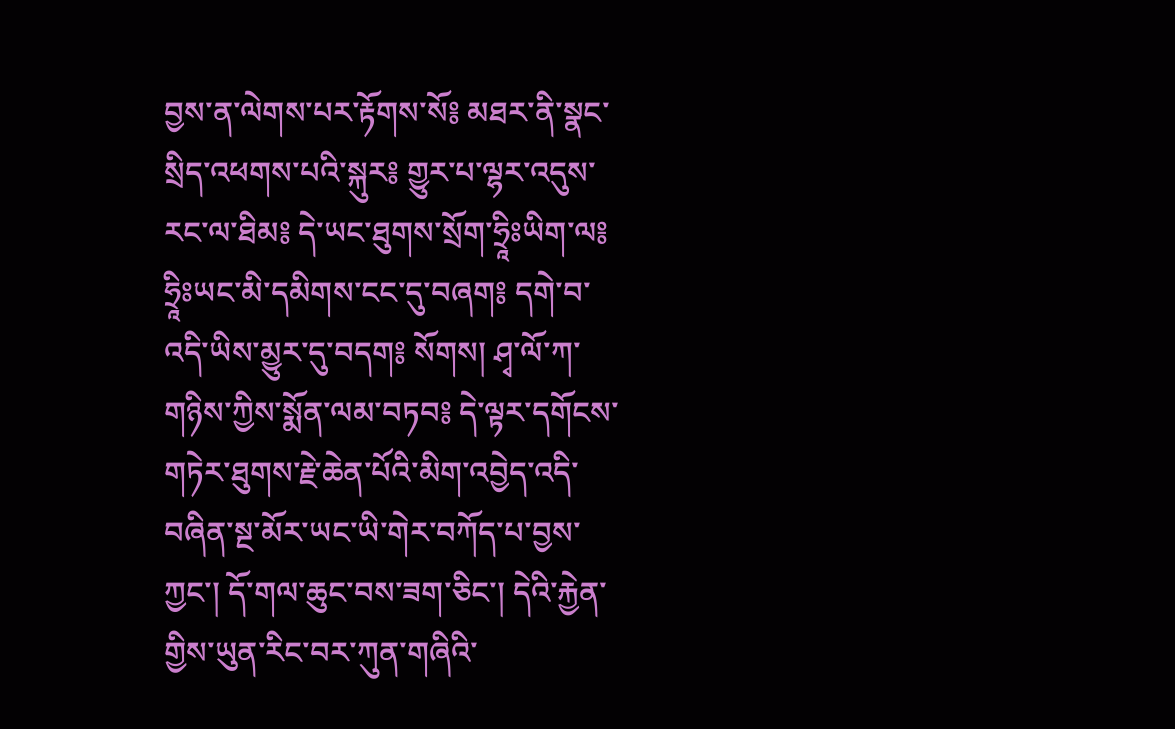བྱས་ན་ལེགས་པར་རྟོགས་སོ༔ མཐར་ནི་སྣང་སྲིད་འཕགས་པའི་སྐུར༔ གྱུར་པ་ལྷར་འདུས་རང་ལ་ཐིམ༔ དེ་ཡང་ཐུགས་སྲོག་ཧྲཱིཿཡིག་ལ༔ ཧྲཱིཿཡང་མི་དམིགས་ངང་དུ་བཞག༔ དགེ་བ་འདི་ཡིས་མྱུར་དུ་བདག༔ སོགས། ཤྭ་ལོ་ཀ་གཉིས་ཀྱིས་སྨོན་ལམ་བཏབ༔ དེ་ལྟར་དགོངས་གཏེར་ཐུགས་རྗེ་ཆེན་པོའི་མིག་འབྱེད་འདི་བཞིན་སྔ་མོར་ཡང་ཡི་གེར་བཀོད་པ་བྱས་ཀྱང་། དོ་གལ་ཆུང་བས་ཟག་ཅིང་། དེའི་རྐྱེན་གྱིས་ཡུན་རིང་བར་ཀུན་གཞིའི་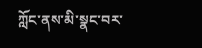ཀློང་ནས་མི་སྣང་བར་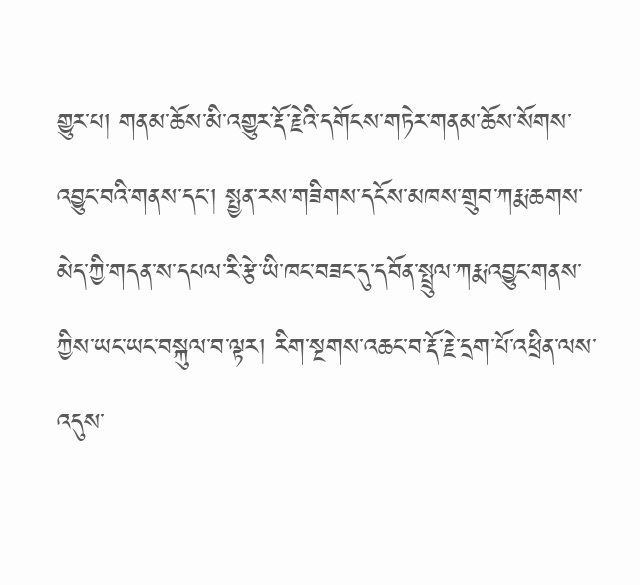གྱུར་པ། གནམ་ཆོས་མི་འགྱུར་རྡོ་རྗེའི་དགོངས་གཏེར་གནམ་ཆོས་སོགས་འབྱུང་བའི་གནས་དང་། སྤྱན་རས་གཟིགས་དངོས་མཁས་གྲུབ་ཀརྨ་ཆགས་མེད་ཀྱི་གདན་ས་དཔལ་རི་རྩེ་ཡི་ཁང་བཟང་དུ་དབོན་སྤྲུལ་ཀརྨ་འབྱུང་གནས་ཀྱིས་ཡང་ཡང་བསྐུལ་བ་ལྟར། རིག་སྔགས་འཆང་བ་རྡོ་རྗེ་དྲག་པོ་འཕྲིན་ལས་འདུས་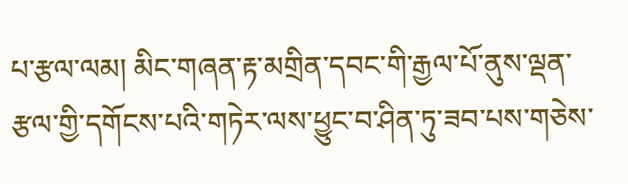པ་རྩལ་ལམ། མིང་གཞན་རྟ་མགྲིན་དབང་གི་རྒྱལ་པོ་ནུས་ལྡན་རྩལ་གྱི་དགོངས་པའི་གཏེར་ལས་ཕྱུང་བ་ཤིན་ཏུ་ཟབ་པས་གཅེས་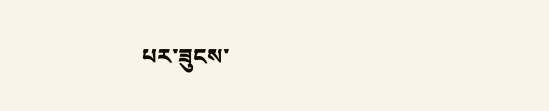པར་ཟུངས་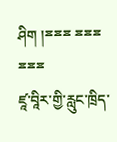ཤིག །ྈྈྈ ྈྈྈ ྈྈྈ
ཛཱ་བཱིར་གྱི་རླུང་ཁྲིད་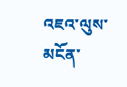འཇའ་ལུས་མངོན་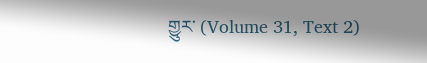གྱུར་ (Volume 31, Text 2)